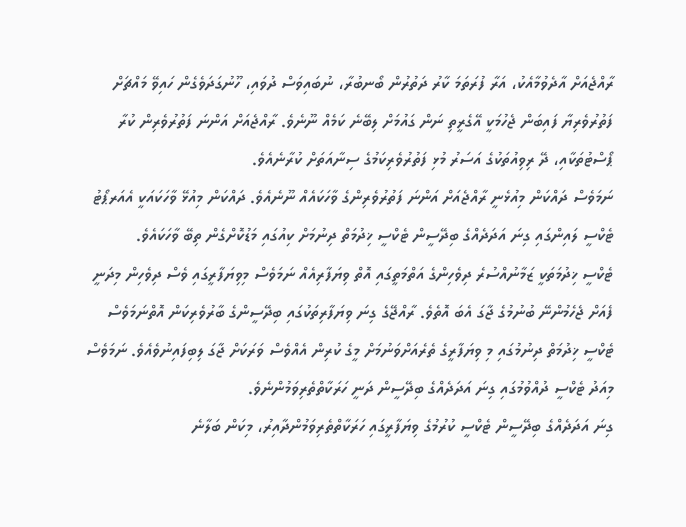ރާއްޖެއަށް އާދެވުމާއެކު، އަރާ ފުރަތަމަ ކާރު ދަތުރުން ބޯނބުރާ، ނުބައިވަސް ދުވައި، ހޫނުގަދަވެގެން ހައިވޭ މައްޗަށް ފަތުރުވެރިޔާ ފައިބަން ޖެހުމަކީ އޭގެރީތި ނަން ގައުމަށް ލިބޭނެ ކަމެއް ނޫނެވެ. ރާއްޖެއަށް އަންނަ ފަތުރުވެރިން ކުރާ ޕޯސްޓުތަކާއި، ދޭ ރިވިއުތަކުގެ އަސަރު މުޅި ފަތުރުވެރިކަމުގެ ސިނާއަތަށް ކުރާނެއެވެ.
ނަމަވެސް ދައްކަން މިއުޅެނީ ރާއްޖެއަށް އަންނަ ފަތުރުވެރިންގެ ވާހަކައެއް ނޫނެއެވެ. ދައްކަން މިއުޅޭ ވާހަކައަކީ އެއަރޕޯޓު ޓެކްސީ ލައިންގައި ގިނަ އަދަދެއްގެ ބިދޭސީން ޓެކްސީ ޚިދުމަތް ދިނުމަށް ކިއުގައި މަޑުކޮށްގެން ތިބޭ ވާހަކައެވެ.
ޓެކްސީ ޚިދުމަތަކީ ޒަމާނުއްސުރެ ދިވެހިންގެ އަތްމަތީގައި އޮތް ވިޔަފާރިއެއް ނަމަވެސް މިވިޔަފާރީގައި ވެސް ދިވެހިން މިދަނީ ފެއަށް ޖެހެމުންނޭ ބުނުމުގެ ޖާގަ އެބަ އޮތެވެ. ރާއްޖޭގެ ގިނަ ވިޔަފާރިތަކުގައި ބިދޭސީންގެ ބާރުވެރިކަން އޮތްނަމަވެސް ޓެކްސީ ޚިދުމަތް ދިނުމުގައި މި ވިޔަފާރީގެ ތެރެއަށްވަނުމަށް މީގެ ކުރިން އެއްވެސް ވަރަކަށް ޖާގަ ލިބިފައިނުވެއެވެ. ނަމަވެސް މިއަދު ޓެކްސީ ދުއްވުމުގައި ގިނަ އަދަދެއްގެ ބިދޭސީން ދަނީ ހަރަކާތްތެރިވަމުންނެވެ.
ގިނަ އަދަދެއްގެ ބިދޭސީން ޓެކްސީ ކުރުމުގެ ވިޔަފާރީގައި ހަރަކާތްތެރިވަމުންދާއިރު، މިކަން ބަލާނެ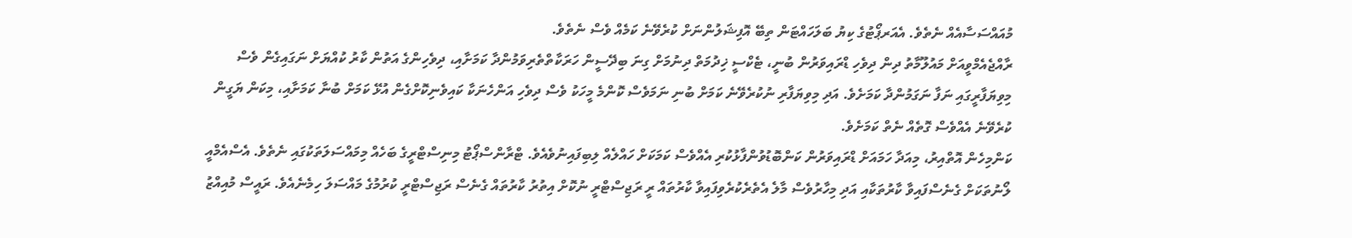މުއައްސަސާއެއް ނެތެވެ. އެއަރޕޯޓުގެ ކިޔު ބަލަހައްޓަން ތިބޭ އޮފިޝަލުންނަށް ކުރެވޭނެ ކަމެއް ވެސް ނެތެވެ.
ރާއްޖެއެމްވީއަށް މައުލޫމާތު ދިން ދިވެހި ޑްރައިވަރުން ބުނީ، ޓެކްސީ ޚިދުމަތް ދިނުމަށް ގިނަ ބިދޭސީން ހަރަކާތްތެރިވަމުންދާ ކަމަށާއި، ދިވެހިންގެ އަތުން ކާރު ކުއްޔަށް ނަގައިގެން ވެސް މިވިޔަފާރީގައި ނަފާ ނަގަމުންދާ ކަމަށެވެ. އަދި މިވިޔަފާރި ނުކުރެވޭނެ ކަމަށް ބުނި ނަމަވެސް ކޮންމެ މީހަކު ވެސް ދިވެހި އަންހެނަކާ ކައިވެނިކޮށްގެން އުޅޭ ކަމަށް ބުނާ ކަމަށާއި، މިކަން ޔަގީން ކުރެވޭނެ އެއްވެސް ގޮތެއް ނެތް ކަމަށެވެ.
ކަންމިހެން އޮތްއިރު، މިއަދާ ހަމައަށް ޑްރައިވަރުން ކަންބޮޑުވުންފާޅުކުރި އެއްވެސް ކަމަކަށް ހައްލެއް ލިބިފައިނުވެއެވެ. ޓްރާންސްޕޯޓު މިނިސްޓްރީގެ ބަހެއް މިމައްސަލަތަކުގައި ނެތެވެ. އެސްއެމްއީ ލޯނުތަކަށް ގެނެސްފައިވާ ކާރުތަކާއި އަދި މިހާރުވެސް މާލެ އެތެރެކުރެވިފައިވާ ކާރުތައް ރީ ރަޖިސްޓްރީ ނުކޮށް އިތުރު ކާރުތައް ގެނެސް ރަޖިސްޓްރީ ކުރުމުގެ މައްސަލަ ހިމެނެއެވެ. ރައީސް މުއިއްޒު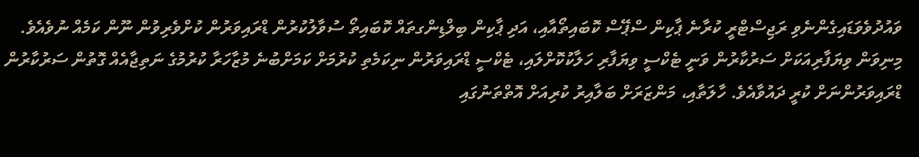ވައުދުވެވަޑައިގެންނެވި ރަޖިސްޓްރީ ކުރާނެ ޕާކިން ސްޕޭސް ކޮބައިތޯއާއި، އަދި ޕާކިން ބިލްޑިންގތައް ކޮބައިތޯ ސުވާލުކުރުން ޑްރައިވަރުން ކުށްވެރިވުން ނޫން ކަމެއް ނުވެއެވެ.
މިނިވަން ވިޔަފާރިއަކަށް ސަރުކާރުން ވަނީ ޓެކްސީ ވިޔަފާރި ހަލާކުކޮށްލައި، ޓެކްސީ ޑްރައިވަރުން ނިކަމެތި ކުރުމަށް ކަމަށްބުނެ މުޒާހަރާ ކުރުމުގެ ނަތިޖާއެއް ގޮތުން ސަރުކާރުން ޑްރައިވަރުންނަށް ކުރީ ދައުވާއެވެ. ހާލަތާއި، މަންޒަރަށް ބަލާއިރު ކުރިއަށް އޮތްތަނުގައި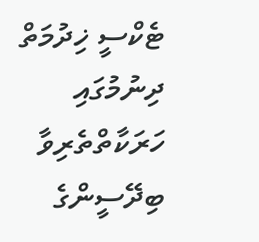ޓެކްސީ ޚިދުމަތް ދިނުމުގައި ހަރަކާތްތެރިވާ ބިދޭސީންގެ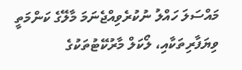މައްސަލަ ހައްލު ނުކުރެވިއްޖެނަމަ މާލޭގެ ކަންމަތީ ވިޔަފާރިތަކާއި، ލޯކަލް މާރުކޭޓުތަކުގެ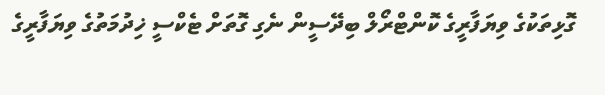ގޮޅިތަކުގެ ވިޔަފާރީގެ ކޮންޓްރޯލް ބިދޭސީން ނެގި ގޮތަށް ޓެކްސީ ޚިދުމަތުގެ ވިޔަފާރީގެ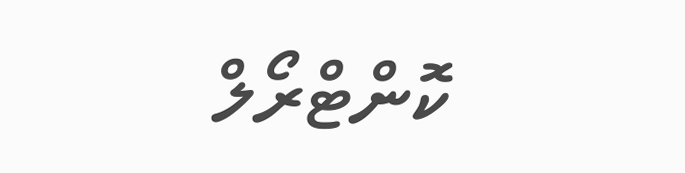ކޮންޓްރޯލް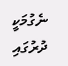ނެގުމަކީ ދުރުގައި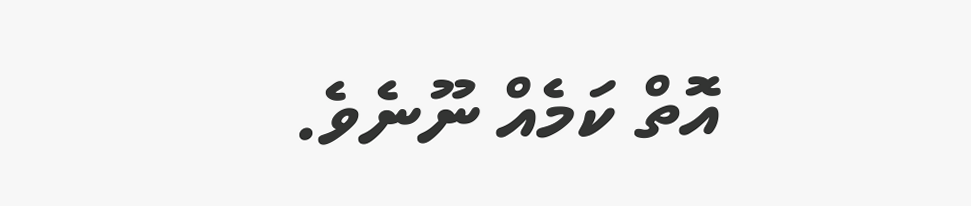އޮތް ކަމެއް ނޫނެވެ.